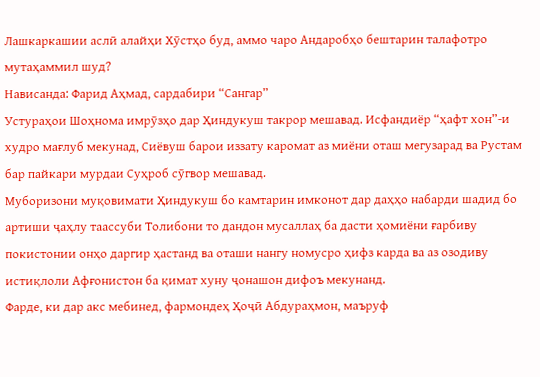Лашкаркашии аслӣ алайҳи Хӯстҳо буд, аммо чаро Андаробҳо бештарин талафотро мутаҳаммил шуд?
Нависанда: Фарид Аҳмад, сардабири “Сангар”
Устураҳои Шоҳнома имрӯзҳо дар Ҳиндукуш такрор мешавад. Исфандиёр “ҳафт хон”-и худро мағлуб мекунад, Сиёвуш барои иззату каромат аз миёни оташ мегузарад ва Рустам бар пайкари мурдаи Суҳроб сӯгвор мешавад.
Муборизони муқовимати Ҳиндукуш бо камтарин имконот дар даҳҳо набарди шадид бо артиши ҷаҳлу таассуби Толибони то дандон мусаллаҳ ба дасти ҳомиёни ғарбиву покистонии онҳо даргир ҳастанд ва оташи нангу номусро ҳифз карда ва аз озодиву истиқлоли Афғонистон ба қимат хуну ҷонашон дифоъ мекунанд.
Фарде, ки дар акс мебинед, фармондеҳ Ҳоҷӣ Абдураҳмон, маъруф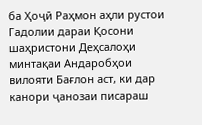ба Ҳоҷӣ Раҳмон аҳли рустои Гадолии дараи Қосони шаҳристони Деҳсалоҳи минтақаи Андаробҳои вилояти Бағлон аст, ки дар канори ҷанозаи писараш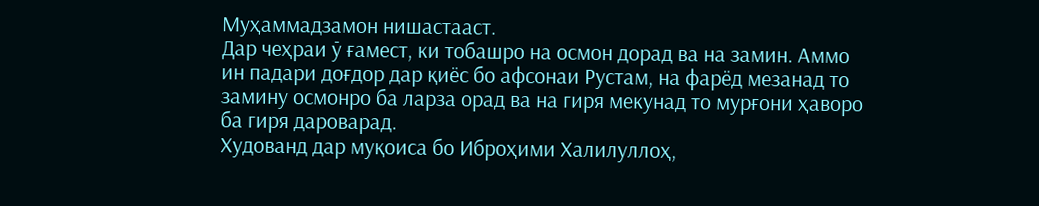Муҳаммадзамон нишастааст.
Дар чеҳраи ӯ ғамест, ки тобашро на осмон дорад ва на замин. Аммо ин падари доғдор дар қиёс бо афсонаи Рустам, на фарёд мезанад то замину осмонро ба ларза орад ва на гиря мекунад то мурғони ҳаворо ба гиря дароварад.
Худованд дар муқоиса бо Иброҳими Халилуллоҳ,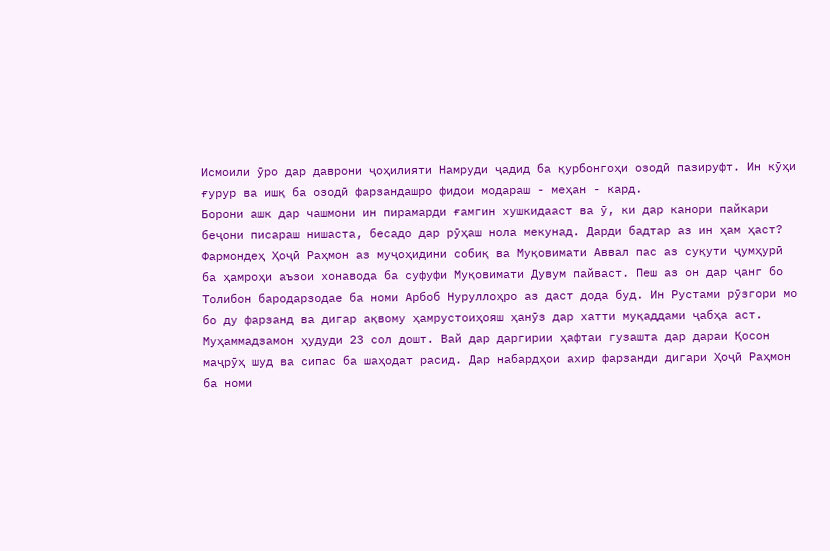Исмоили ӯро дар даврони ҷоҳилияти Намруди ҷадид ба қурбонгоҳи озодӣ пазируфт. Ин кӯҳи ғурур ва ишқ ба озодӣ фарзандашро фидои модараш - меҳан - кард.
Борони ашк дар чашмони ин пирамарди ғамгин хушкидааст ва ӯ, ки дар канори пайкари беҷони писараш нишаста, бесадо дар рӯҳаш нола мекунад. Дарди бадтар аз ин ҳам ҳаст?
Фармондеҳ Ҳоҷӣ Раҳмон аз муҷоҳидини собиқ ва Муқовимати Аввал пас аз суқути ҷумҳурӣ ба ҳамроҳи аъзои хонавода ба суфуфи Муқовимати Дувум пайваст. Пеш аз он дар ҷанг бо Толибон бародарзодае ба номи Арбоб Нуруллоҳро аз даст дода буд. Ин Рустами рӯзгори мо бо ду фарзанд ва дигар ақвому ҳамрустоиҳояш ҳанӯз дар хатти муқаддами ҷабҳа аст.
Муҳаммадзамон ҳудуди 23 сол дошт. Вай дар даргирии ҳафтаи гузашта дар дараи Қосон маҷрӯҳ шуд ва сипас ба шаҳодат расид. Дар набардҳои ахир фарзанди дигари Ҳоҷӣ Раҳмон ба номи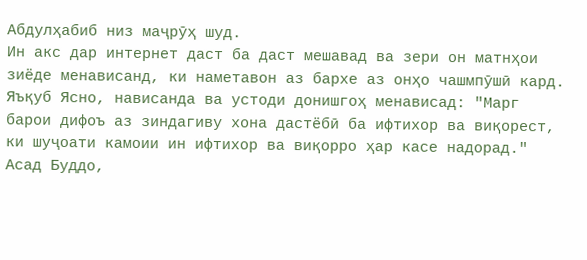Абдулҳабиб низ маҷрӯҳ шуд.
Ин акс дар интернет даст ба даст мешавад ва зери он матнҳои зиёде менависанд, ки наметавон аз бархе аз онҳо чашмпӯшӣ кард.
Яъқуб Ясно, нависанда ва устоди донишгоҳ менависад: "Марг барои дифоъ аз зиндагиву хона дастёбӣ ба ифтихор ва виқорест, ки шуҷоати камоии ин ифтихор ва виқорро ҳар касе надорад."
Асад Буддо,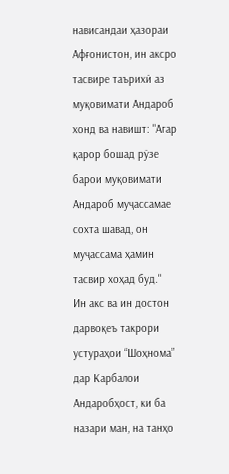нависандаи ҳазораи Афғонистон, ин аксро тасвире таърихӣ аз муқовимати Андароб хонд ва навишт: "Агар қарор бошад рӯзе барои муқовимати Андароб муҷассамае сохта шавад, он муҷассама ҳамин тасвир хоҳад буд."
Ин акс ва ин достон дарвоқеъ такрори устураҳои “Шоҳнома” дар Карбалои Андаробҳост, ки ба назари ман, на танҳо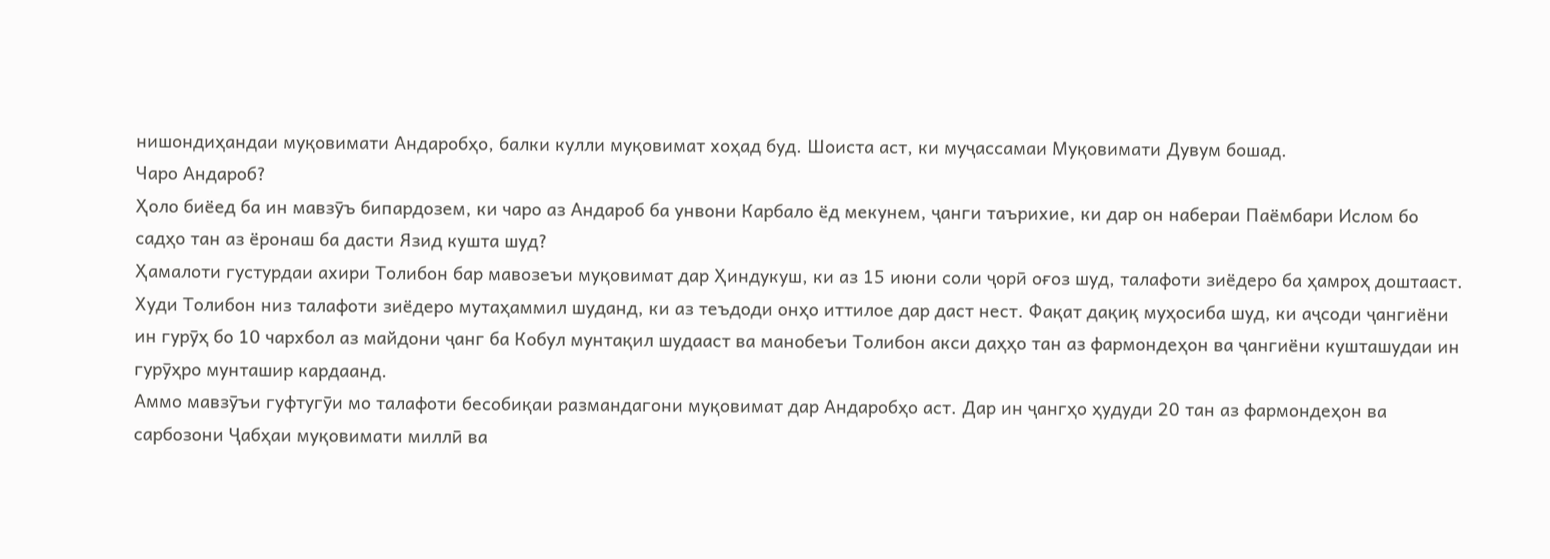нишондиҳандаи муқовимати Андаробҳо, балки кулли муқовимат хоҳад буд. Шоиста аст, ки муҷассамаи Муқовимати Дувум бошад.
Чаро Андароб?
Ҳоло биёед ба ин мавзӯъ бипардозем, ки чаро аз Андароб ба унвони Карбало ёд мекунем, ҷанги таърихие, ки дар он набераи Паёмбари Ислом бо садҳо тан аз ёронаш ба дасти Язид кушта шуд?
Ҳамалоти густурдаи ахири Толибон бар мавозеъи муқовимат дар Ҳиндукуш, ки аз 15 июни соли ҷорӣ оғоз шуд, талафоти зиёдеро ба ҳамроҳ доштааст. Худи Толибон низ талафоти зиёдеро мутаҳаммил шуданд, ки аз теъдоди онҳо иттилое дар даст нест. Фақат дақиқ муҳосиба шуд, ки аҷсоди ҷангиёни ин гурӯҳ бо 10 чархбол аз майдони ҷанг ба Кобул мунтақил шудааст ва манобеъи Толибон акси даҳҳо тан аз фармондеҳон ва ҷангиёни кушташудаи ин гурӯҳро мунташир кардаанд.
Аммо мавзӯъи гуфтугӯи мо талафоти бесобиқаи размандагони муқовимат дар Андаробҳо аст. Дар ин ҷангҳо ҳудуди 20 тан аз фармондеҳон ва сарбозони Ҷабҳаи муқовимати миллӣ ва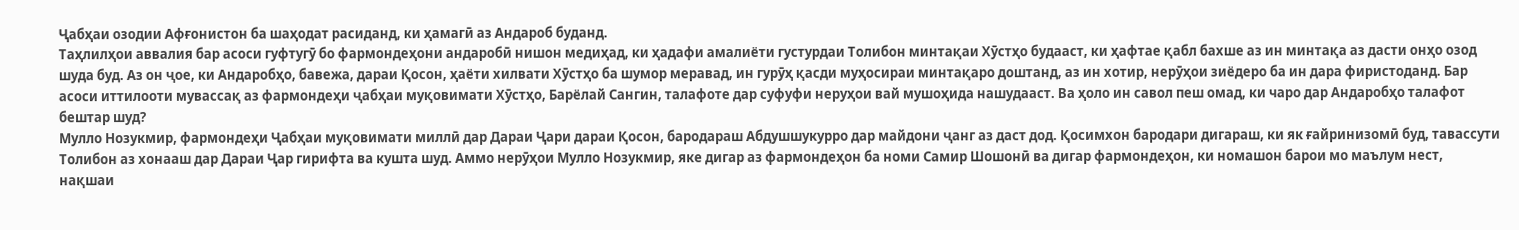Ҷабҳаи озодии Афғонистон ба шаҳодат расиданд, ки ҳамагӣ аз Андароб буданд.
Таҳлилҳои аввалия бар асоси гуфтугӯ бо фармондеҳони андаробӣ нишон медиҳад, ки ҳадафи амалиёти густурдаи Толибон минтақаи Хӯстҳо будааст, ки ҳафтае қабл бахше аз ин минтақа аз дасти онҳо озод шуда буд. Аз он ҷое, ки Андаробҳо, бавежа, дараи Қосон, ҳаёти хилвати Хӯстҳо ба шумор меравад, ин гурӯҳ қасди муҳосираи минтақаро доштанд, аз ин хотир, нерӯҳои зиёдеро ба ин дара фиристоданд. Бар асоси иттилооти мувассақ аз фармондеҳи ҷабҳаи муқовимати Хӯстҳо, Барёлай Сангин, талафоте дар суфуфи неруҳои вай мушоҳида нашудааст. Ва ҳоло ин савол пеш омад, ки чаро дар Андаробҳо талафот бештар шуд?
Мулло Нозукмир, фармондеҳи Ҷабҳаи муқовимати миллӣ дар Дараи Ҷари дараи Қосон, бародараш Абдушшукурро дар майдони ҷанг аз даст дод. Қосимхон бародари дигараш, ки як ғайринизомӣ буд, тавассути Толибон аз хонааш дар Дараи Ҷар гирифта ва кушта шуд. Аммо нерӯҳои Мулло Нозукмир, яке дигар аз фармондеҳон ба номи Самир Шошонӣ ва дигар фармондеҳон, ки номашон барои мо маълум нест, нақшаи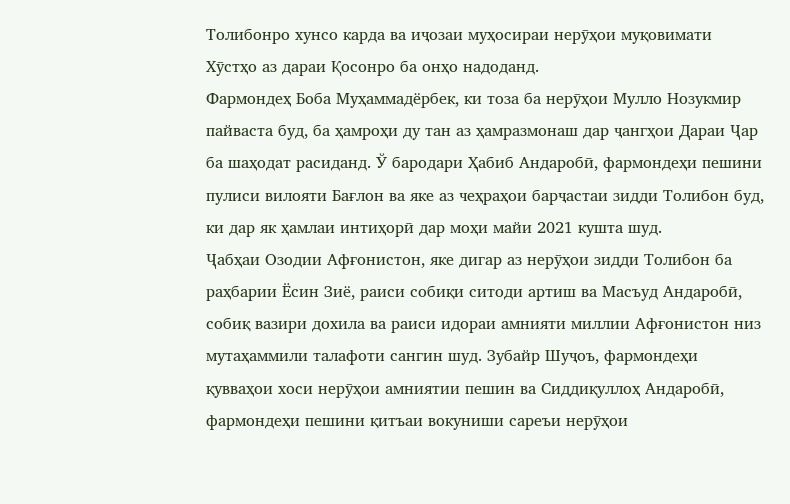Толибонро хунсо карда ва иҷозаи муҳосираи нерӯҳои муқовимати Хӯстҳо аз дараи Қосонро ба онҳо надоданд.
Фармондеҳ Боба Муҳаммадёрбек, ки тоза ба нерӯҳои Мулло Нозукмир пайваста буд, ба ҳамроҳи ду тан аз ҳамразмонаш дар ҷангҳои Дараи Ҷар ба шаҳодат расиданд. Ў бародари Ҳабиб Андаробӣ, фармондеҳи пешини пулиси вилояти Бағлон ва яке аз чеҳраҳои барҷастаи зидди Толибон буд, ки дар як ҳамлаи интиҳорӣ дар моҳи майи 2021 кушта шуд.
Ҷабҳаи Озодии Афғонистон, яке дигар аз нерӯҳои зидди Толибон ба раҳбарии Ёсин Зиё, раиси собиқи ситоди артиш ва Масъуд Андаробӣ, собиқ вазири дохила ва раиси идораи амнияти миллии Афғонистон низ мутаҳаммили талафоти сангин шуд. Зубайр Шуҷоъ, фармондеҳи қувваҳои хоси нерӯҳои амниятии пешин ва Сиддиқуллоҳ Андаробӣ, фармондеҳи пешини қитъаи вокуниши сареъи нерӯҳои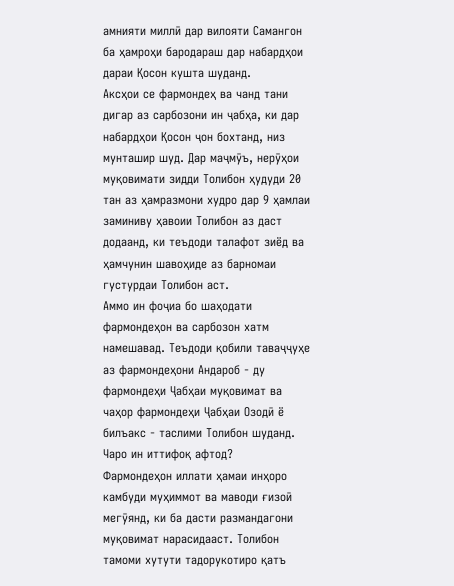амнияти миллӣ дар вилояти Самангон ба ҳамроҳи бародараш дар набардҳои дараи Қосон кушта шуданд.
Аксҳои се фармондеҳ ва чанд тани дигар аз сарбозони ин ҷабҳа, ки дар набардҳои Қосон ҷон бохтанд, низ мунташир шуд. Дар маҷмӯъ, нерӯҳои муқовимати зидди Толибон ҳудуди 20 тан аз ҳамразмони худро дар 9 ҳамлаи заминиву ҳавоии Толибон аз даст додаанд, ки теъдоди талафот зиёд ва ҳамчунин шавоҳиде аз барномаи густурдаи Толибон аст.
Аммо ин фоҷиа бо шаҳодати фармондеҳон ва сарбозон хатм намешавад. Теъдоди қобили таваҷҷуҳе аз фармондеҳони Андароб - ду фармондеҳи Ҷабҳаи муқовимат ва чаҳор фармондеҳи Ҷабҳаи Озодӣ ё билъакс - таслими Толибон шуданд.
Чаро ин иттифоқ афтод?
Фармондеҳон иллати ҳамаи инҳоро камбуди муҳиммот ва маводи ғизоӣ мегӯянд, ки ба дасти размандагони муқовимат нарасидааст. Толибон тамоми хутути тадорукотиро қатъ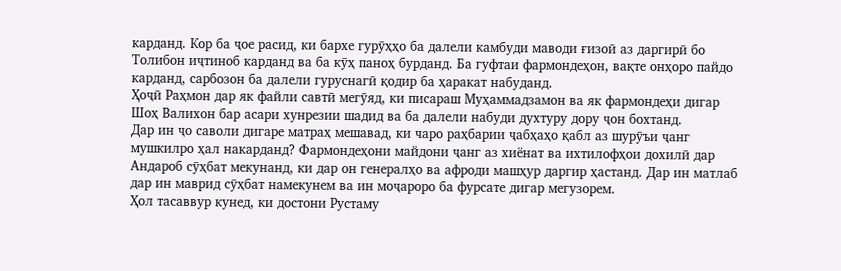карданд. Кор ба ҷое расид, ки бархе гурӯҳҳо ба далели камбуди маводи ғизоӣ аз даргирӣ бо Толибон иҷтиноб карданд ва ба кӯҳ паноҳ бурданд. Ба гуфтаи фармондеҳон, вақте онҳоро пайдо карданд, сарбозон ба далели гуруснагӣ қодир ба ҳаракат набуданд.
Ҳоҷӣ Раҳмон дар як файли савтӣ мегӯяд, ки писараш Муҳаммадзамон ва як фармондеҳи дигар Шоҳ Валихон бар асари хунрезии шадид ва ба далели набуди духтуру дору ҷон бохтанд.
Дар ин ҷо саволи дигаре матраҳ мешавад, ки чаро раҳбарии ҷабҳаҳо қабл аз шурӯъи ҷанг мушкилро ҳал накарданд? Фармондеҳони майдони ҷанг аз хиёнат ва ихтилофҳои дохилӣ дар Андароб сӯҳбат мекунанд, ки дар он генералҳо ва афроди машҳур даргир ҳастанд. Дар ин матлаб дар ин маврид сӯҳбат намекунем ва ин моҷароро ба фурсате дигар мегузорем.
Ҳол тасаввур кунед, ки достони Рустаму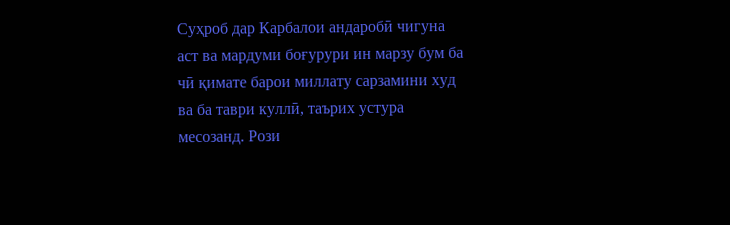Суҳроб дар Карбалои андаробӣ чигуна аст ва мардуми боғурури ин марзу бум ба чӣ қимате барои миллату сарзамини худ ва ба таври куллӣ, таърих устура месозанд. Рози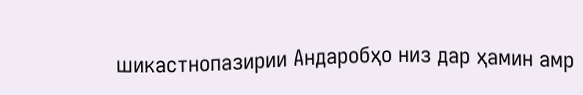шикастнопазирии Андаробҳо низ дар ҳамин амр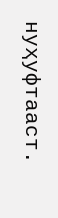нуҳуфтааст.